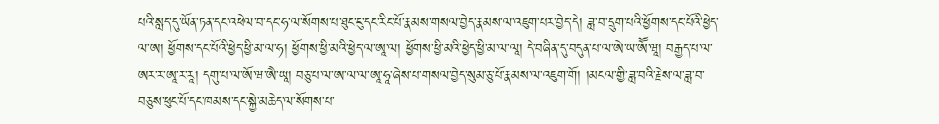པའི་སླད་དུ་ཡོན་ཏན་དང་འཕེལ་བ་དང་ཧ་ལ་སོགས་པ་ཐུང་ངུ་དང་རིང་པོ་རྣམས་གསལ་བྱེད་རྣམས་ལ་འཇུག་པར་བྱེད་དེ། ཟླ་བ་དྲུག་པའི་ཕྱོགས་དང་པོའི་ཕྱེད་ལ་ཨ། ཕྱོགས་དང་པོའི་ཕྱེད་ཕྱི་མ་ལ་ཧ། ཕྱོགས་ཕྱི་མའི་ཕྱེད་ལ་ཨཱ་ལ། ཕྱོགས་ཕྱི་མའི་ཕྱེད་ཕྱི་མ་ལ་ལཱ། དེ་བཞིན་དུ་བདུན་པ་ལ་ཨེ་ཡ་ཨཽ་ཝཱ། བརྒྱད་པ་ལ་ཨར་ར་ཨཱ་ར་རཱ། དགུ་པ་ལ་ཨོ་ཝ་ཨཻ་ཡཱ། བཅུ་པ་ལ་ཨ་ལ་ལ་ཨཱ་ཧཱ་ཞེས་པ་གསལ་བྱེད་སུམ་ཅུ་པོ་རྣམས་ལ་འཇུག་གོ། །མངལ་གྱི་ཟླ་བའི་རྗེས་ལ་ཟླ་བ་བཅུས་ཕུང་པོ་དང་ཁམས་དང་སྐྱེ་མཆེད་ལ་སོགས་པ་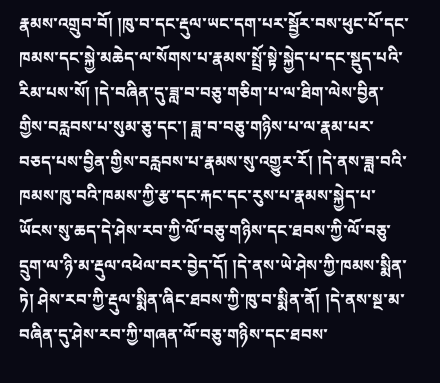རྣམས་འགྲུབ་བོ། །ཁུ་བ་དང་རྡུལ་ཡང་དག་པར་སྦྱོར་བས་ཕུང་པོ་དང་ཁམས་དང་སྐྱེ་མཆེད་ལ་སོགས་པ་རྣམས་སྤྲོ་སྟེ་སྐྱེད་པ་དང་སྡུད་པའི་རིམ་པས་སོ། །དེ་བཞིན་དུ་ཟླ་བ་བཅུ་གཅིག་པ་ལ་ཐིག་ལེས་བྱིན་གྱིས་བརླབས་པ་སུམ་ཅུ་དང་། ཟླ་བ་བཅུ་གཉིས་པ་ལ་རྣམ་པར་བཅད་པས་བྱིན་གྱིས་བརླབས་པ་རྣམས་སུ་འགྱུར་རོ། །དེ་ནས་ཟླ་བའི་ཁམས་ཁུ་བའི་ཁམས་ཀྱི་རྩ་དང་རྐང་དང་རུས་པ་རྣམས་སྐྱེད་པ་ཡོངས་སུ་ཆད་དེ་ཤེས་རབ་ཀྱི་ལོ་བཅུ་གཉིས་དང་ཐབས་ཀྱི་ལོ་བཅུ་དྲུག་ལ་ཉི་མ་རྡུལ་འཕེལ་བར་བྱེད་དོ། །དེ་ནས་ཡེ་ཤེས་ཀྱི་ཁམས་སྨིན་ཏེ། ཤེས་རབ་ཀྱི་རྡུལ་སྨིན་ཞིང་ཐབས་ཀྱི་ཁུ་བ་སྨིན་ནོ། །དེ་ནས་སྔ་མ་བཞིན་དུ་ཤེས་རབ་ཀྱི་གཞན་ལོ་བཅུ་གཉིས་དང་ཐབས་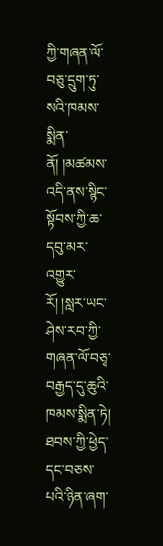ཀྱི་གཞན་ལོ་བཅུ་དྲུག་ཏུ་སའི་ཁམས་སྨིན་ནོ། །མཚམས་འདི་ནས་སྙིང་སྟོབས་ཀྱི་ཆ་དབུ་མར་འགྱུར་རོ། །སླར་ཡང་ཤེས་རབ་ཀྱི་གཞན་ལོ་བཅྭ་བརྒྱད་དུ་ཆུའི་ཁམས་སྨིན་ཏེ། ཐབས་ཀྱི་ཕྱེད་དང་བཅས་པའི་ཉིན་ཞག་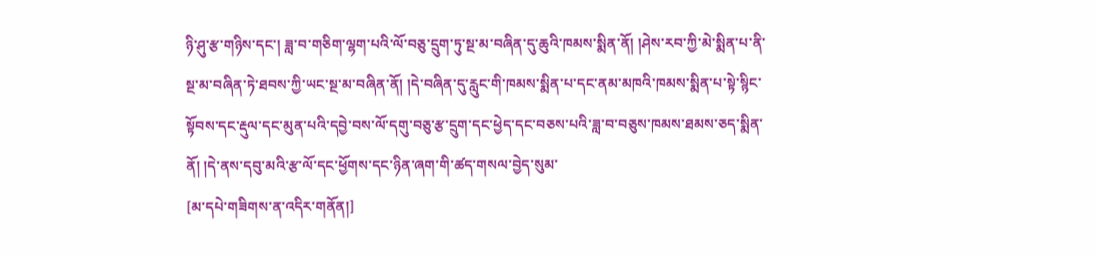ཉི་ཤུ་རྩ་གཉིས་དང་། ཟླ་བ་གཅིག་ལྷག་པའི་ལོ་བཅུ་དྲུག་ཏུ་སྔ་མ་བཞིན་དུ་ཆུའི་ཁམས་སྨིན་ནོ། །ཤེས་རབ་ཀྱི་མེ་སྨིན་པ་ནི་སྔ་མ་བཞིན་ཏེ་ཐབས་ཀྱི་ཡང་སྔ་མ་བཞིན་ནོ། །དེ་བཞིན་དུ་རླུང་གི་ཁམས་སྨིན་པ་དང་ནམ་མཁའི་ཁམས་སྨིན་པ་སྟེ་སྙིང་སྟོབས་དང་རྡུལ་དང་མུན་པའི་དབྱེ་བས་ལོ་དགུ་བཅུ་རྩ་དྲུག་དང་ཕྱེད་དང་བཅས་པའི་ཟླ་བ་བཅུས་ཁམས་ཐམས་ཅད་སྨིན་ནོ། །དེ་ནས་དབུ་མའི་རྩ་ལོ་དང་ཕྱོགས་དང་ཉིན་ཞག་གི་ཚད་གསལ་བྱེད་སུམ་
[མ་དཔེ་གཟིགས་ན་འདིར་གནོན།]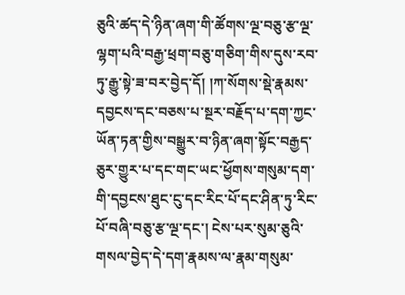ཅུའི་ཚད་དེ་ཉིན་ཞག་གི་ཚོགས་ལྔ་བཅུ་རྩ་ལྔ་ལྷག་པའི་བརྒྱ་ཕྲག་བཅུ་གཅིག་གིས་དུས་རབ་ཏུ་རྒྱུ་སྟེ་ཟ་བར་བྱེད་དོ། །ཀ་སོགས་སྡེ་རྣམས་དབྱངས་དང་བཅས་པ་སྔར་བརྗོད་པ་དག་ཀྱང་ཡོན་ཏན་གྱིས་བསྒྱུར་བ་ཉིན་ཞག་སྟོང་བརྒྱད་ཅུར་གྱུར་པ་དང་གང་ཡང་ཕྱོགས་གསུམ་དག་གི་དབྱངས་ཐུང་ངུ་དང་རིང་པོ་དང་ཤིན་ཏུ་རིང་པོ་བཞི་བཅུ་རྩ་ལྔ་དང་། ངེས་པར་སུམ་ཅུའི་གསལ་བྱེད་དེ་དག་རྣམས་ལ་རྣམ་གསུམ་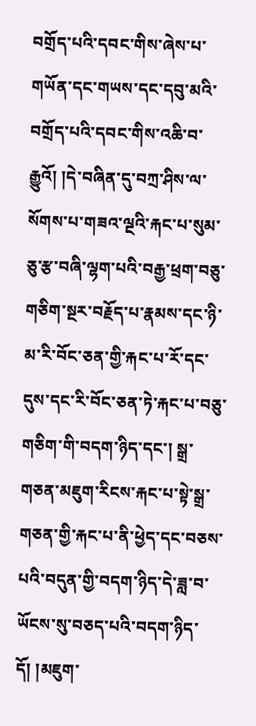བགྲོད་པའི་དབང་གིས་ཞེས་པ་གཡོན་དང་གཡས་དང་དབུ་མའི་བགྲོད་པའི་དབང་གིས་འཆི་བ་རྒྱུའོ། །དེ་བཞིན་དུ་བཀྲ་ཤིས་ལ་སོགས་པ་གཟའ་ལྔའི་རྐང་པ་སུམ་ཅུ་རྩ་བཞི་ལྷག་པའི་བརྒྱ་ཕྲག་བཅུ་གཅིག་སྔར་བརྗོད་པ་རྣམས་དང་ཉི་མ་རི་བོང་ཅན་གྱི་རྐང་པ་རོ་དང་དུས་དང་རི་བོང་ཅན་ཏེ་རྐང་པ་བཅུ་གཅིག་གི་བདག་ཉིད་དང་། སྒྲ་གཅན་མཇུག་རིངས་རྐང་པ་སྟེ་སྒྲ་གཅན་གྱི་རྐང་པ་ནི་ཕྱེད་དང་བཅས་པའི་བདུན་གྱི་བདག་ཉིད་དེ་ཟླ་བ་ཡོངས་སུ་བཅད་པའི་བདག་ཉིད་དོ། །མཇུག་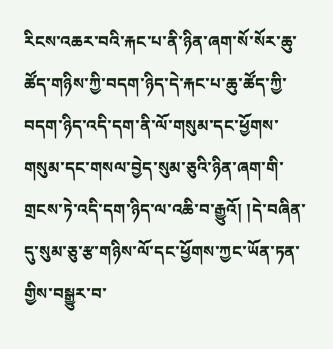རིངས་འཆར་བའི་རྐང་པ་ནི་ཉིན་ཞག་སོ་སོར་ཆུ་ཚོད་གཉིས་ཀྱི་བདག་ཉིད་དེ་རྐང་པ་ཆུ་ཚོད་ཀྱི་བདག་ཉིད་འདི་དག་ནི་ལོ་གསུམ་དང་ཕྱོགས་གསུམ་དང་གསལ་བྱེད་སུམ་ཅུའི་ཉིན་ཞག་གི་གྲངས་ཏེ་འདི་དག་ཉིད་ལ་འཆི་བ་རྒྱུའོ། །དེ་བཞིན་དུ་སུམ་ཅུ་རྩ་གཉིས་ལོ་དང་ཕྱོགས་ཀྱང་ཡོན་ཏན་གྱིས་བསྒྱུར་བ་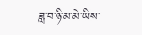ཟླ་བ་ཉི་མ་མེ་ཡིས་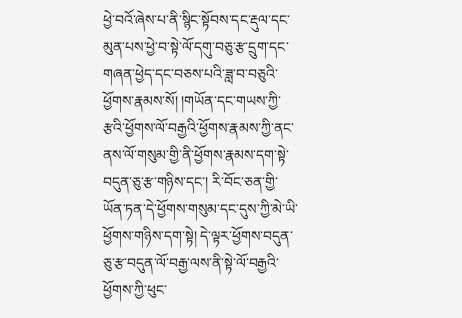ཕྱེ་བའོ་ཞེས་པ་ནི་སྙིང་སྟོབས་དང་རྡུལ་དང་མུན་པས་ཕྱེ་བ་སྟེ་ལོ་དགུ་བཅུ་རྩ་དྲུག་དང་གཞན་ཕྱེད་དང་བཅས་པའི་ཟླ་བ་བཅུའི་ཕྱོགས་རྣམས་སོ། །གཡོན་དང་གཡས་ཀྱི་རྩའི་ཕྱོགས་ལོ་བརྒྱའི་ཕྱོགས་རྣམས་ཀྱི་ནང་ནས་ལོ་གསུམ་གྱི་ནི་ཕྱོགས་རྣམས་དག་སྟེ་བདུན་ཅུ་རྩ་གཉིས་དང་། རི་བོང་ཅན་གྱི་ཡོན་ཏན་དེ་ཕྱོགས་གསུམ་དང་དུས་ཀྱི་མེ་ཡི་ཕྱོགས་གཉིས་དག་སྟེ། དེ་ལྟར་ཕྱོགས་བདུན་ཅུ་རྩ་བདུན་ལོ་བརྒྱ་ལས་ནི་སྟེ་ལོ་བརྒྱའི་ཕྱོགས་ཀྱི་ཕུང་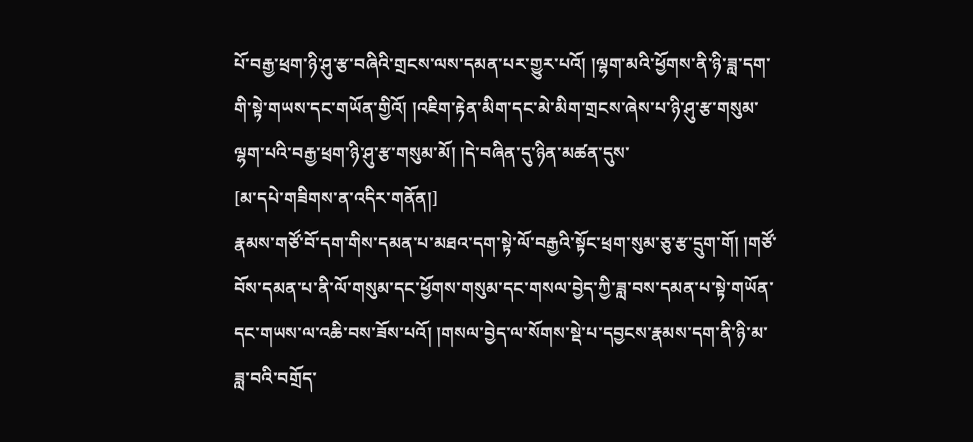པོ་བརྒྱ་ཕྲག་ཉི་ཤུ་རྩ་བཞིའི་གྲངས་ལས་དམན་པར་གྱུར་པའོ། །ལྷག་མའི་ཕྱོགས་ནི་ཉི་ཟླ་དག་གི་སྟེ་གཡས་དང་གཡོན་གྱིའོ། །འཇིག་རྟེན་མིག་དང་མེ་མིག་གྲངས་ཞེས་པ་ཉི་ཤུ་རྩ་གསུམ་ལྷག་པའི་བརྒྱ་ཕྲག་ཉི་ཤུ་རྩ་གསུམ་མོ། །དེ་བཞིན་དུ་ཉིན་མཚན་དུས་
[མ་དཔེ་གཟིགས་ན་འདིར་གནོན།]
རྣམས་གཙོ་བོ་དག་གིས་དམན་པ་མཐའ་དག་སྟེ་ལོ་བརྒྱའི་སྟོང་ཕྲག་སུམ་ཅུ་རྩ་དྲུག་གོ། །གཙོ་བོས་དམན་པ་ནི་ལོ་གསུམ་དང་ཕྱོགས་གསུམ་དང་གསལ་བྱེད་ཀྱི་ཟླ་བས་དམན་པ་སྟེ་གཡོན་དང་གཡས་ལ་འཆི་བས་ཟོས་པའོ། །གསལ་བྱེད་ལ་སོགས་སྡེ་པ་དབྱངས་རྣམས་དག་ནི་ཉི་མ་ཟླ་བའི་བགྲོད་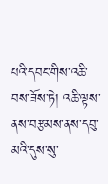པའི་དབང་གིས་འཆི་བས་ཟོས་ཏེ། འཆི་ལྟས་ནས་བརྩམས་ནས་དབུ་མའི་དུས་སུ་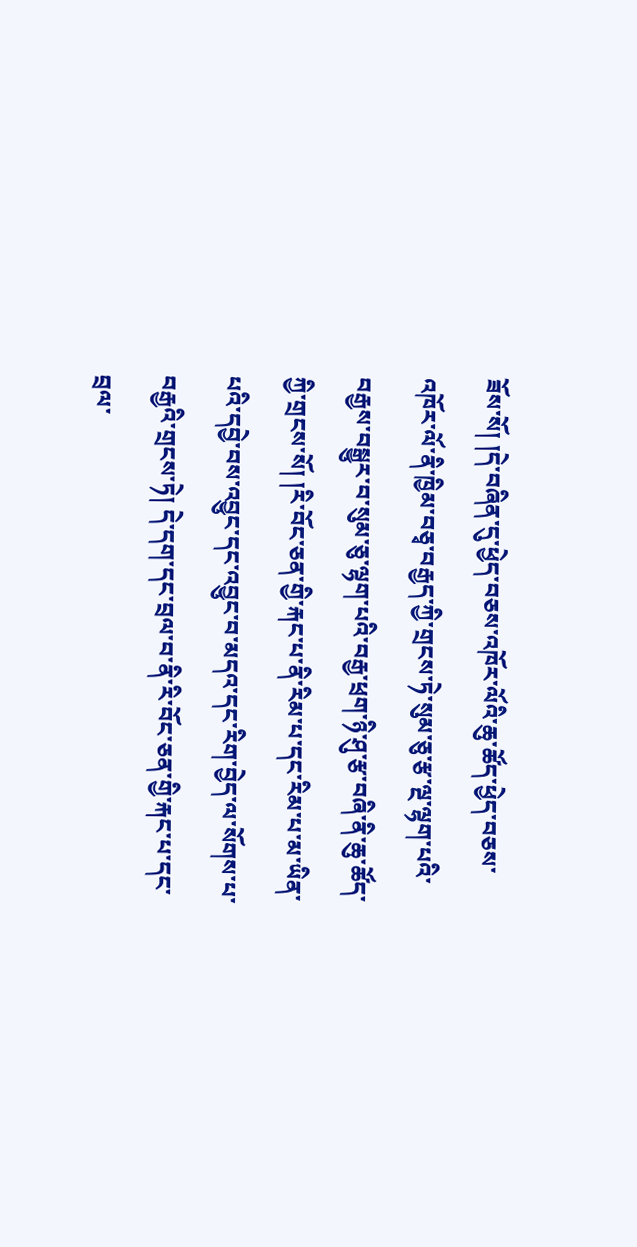ཟོས་སོ། །དེ་བཞིན་དུ་ཕྱེད་བཅས་འཁོར་ལོའི་ཆུ་ཚོད་ཕྱེད་བཅས་འཁོར་ལོ་ནི་ཁྱིམ་བཅྭ་བརྒྱད་ཀྱི་གྲངས་ཏེ་སུམ་ཅུ་རྩ་ལྔ་ལྷག་པའི་བརྒྱས་བསྒྱུར་བ་སུམ་ཅུ་ལྷག་པའི་བརྒྱ་ཕྲག་ཉི་ཤུ་རྩ་བཞི་ནི་ཆུ་ཚོད་ཀྱི་གྲངས་སོ། །རི་བོང་ཅན་གྱི་རྐང་པ་ནི་རིམ་པ་དང་རིམ་པ་མ་ཡིན་པའི་དབྱེ་བས་འབྱུང་དང་འབྱུང་བ་མདའ་དང་རིག་བྱེད་ལ་སོགས་པ་བརྒྱའི་གྲངས་ཏེ། དེ་དག་དང་བྲལ་བ་ནི་རི་བོང་ཅན་གྱི་རྐང་པ་དང་བྲལ་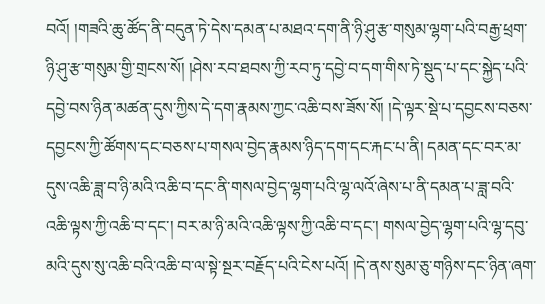བའོ། །གཟའི་ཆུ་ཚོད་ནི་བདུན་ཏེ་དེས་དམན་པ་མཐའ་དག་ནི་ཉི་ཤུ་རྩ་གསུམ་ལྷག་པའི་བརྒྱ་ཕྲག་ཉི་ཤུ་རྩ་གསུམ་གྱི་གྲངས་སོ། །ཤེས་རབ་ཐབས་ཀྱི་རབ་ཏུ་དབྱེ་བ་དག་གིས་ཏེ་སྡུད་པ་དང་སྐྱེད་པའི་དབྱེ་བས་ཉིན་མཚན་དུས་ཀྱིས་དེ་དག་རྣམས་ཀྱང་འཆི་བས་ཟོས་སོ། །དེ་ལྟར་སྡེ་པ་དབྱངས་བཅས་དབྱངས་ཀྱི་ཚོགས་དང་བཅས་པ་གསལ་བྱེད་རྣམས་ཉིད་དག་དང་རྐང་པ་ནི། དམན་དང་བར་མ་དུས་འཆི་ཟླ་བ་ཉི་མའི་འཆི་བ་དང་ནི་གསལ་བྱེད་ལྷག་པའི་ལྷ་ལའོ་ཞེས་པ་ནི་དམན་པ་ཟླ་བའི་འཆི་ལྟས་ཀྱི་འཆི་བ་དང་། བར་མ་ཉི་མའི་འཆི་ལྟས་ཀྱི་འཆི་བ་དང་། གསལ་བྱེད་ལྷག་པའི་ལྷ་དབུ་མའི་དུས་སུ་འཆི་བའི་འཆི་བ་ལ་སྟེ་སྔར་བརྗོད་པའི་ངེས་པའོ། །དེ་ནས་སུམ་ཅུ་གཉིས་དང་ཉིན་ཞག་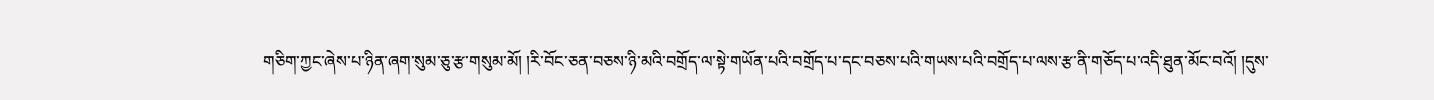གཅིག་ཀྱང་ཞེས་པ་ཉིན་ཞག་སུམ་ཅུ་རྩ་གསུམ་མོ། །རི་བོང་ཅན་བཅས་ཉི་མའི་བགྲོད་ལ་སྟེ་གཡོན་པའི་བགྲོད་པ་དང་བཅས་པའི་གཡས་པའི་བགྲོད་པ་ལས་རྩ་ནི་གཅོད་པ་འདི་ཐུན་མོང་བའོ། །དུས་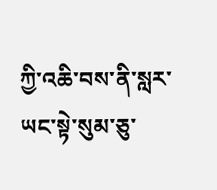ཀྱི་འཆི་བས་ནི་སླར་ཡང་སྟེ་སུམ་ཅུ་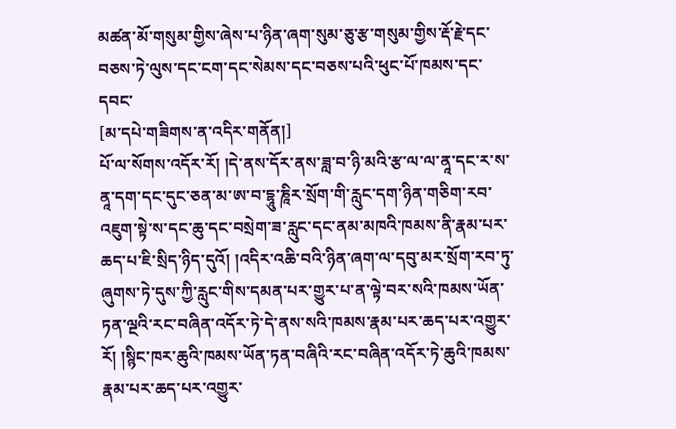མཚན་མོ་གསུམ་གྱིས་ཞེས་པ་ཉིན་ཞག་སུམ་ཅུ་རྩ་གསུམ་གྱིས་རྡོ་རྗེ་དང་བཅས་ཏེ་ལུས་དང་ངག་དང་སེམས་དང་བཅས་པའི་ཕུང་པོ་ཁམས་དང་དབང་
[མ་དཔེ་གཟིགས་ན་འདིར་གནོན།]
པོ་ལ་སོགས་འདོར་རོ། །དེ་ནས་དོར་ནས་ཟླ་བ་ཉི་མའི་རྩ་ལ་ལ་ནཱ་དང་ར་ས་ནཱ་དག་དང་དུང་ཅན་མ་ཨ་བ་དྷཱུ་ཎཱིར་སྲོག་གི་རླུང་དག་ཉིན་གཅིག་རབ་འཇུག་སྟེ་ས་དང་ཆུ་དང་བསྲེག་ཟ་རླུང་དང་ནམ་མཁའི་ཁམས་ནི་རྣམ་པར་ཆད་པ་ཇི་སྲིད་ཉིད་དུའོ། །འདིར་འཆི་བའི་ཉིན་ཞག་ལ་དབུ་མར་སྲོག་རབ་ཏུ་ཞུགས་ཏེ་དུས་ཀྱི་རླུང་གིས་དམན་པར་གྱུར་པ་ན་ལྟེ་བར་སའི་ཁམས་ཡོན་ཏན་ལྔའི་རང་བཞིན་འདོར་ཏེ་དེ་ནས་སའི་ཁམས་རྣམ་པར་ཆད་པར་འགྱུར་རོ། །སྙིང་ཁར་ཆུའི་ཁམས་ཡོན་ཏན་བཞིའི་རང་བཞིན་འདོར་ཏེ་ཆུའི་ཁམས་རྣམ་པར་ཆད་པར་འགྱུར་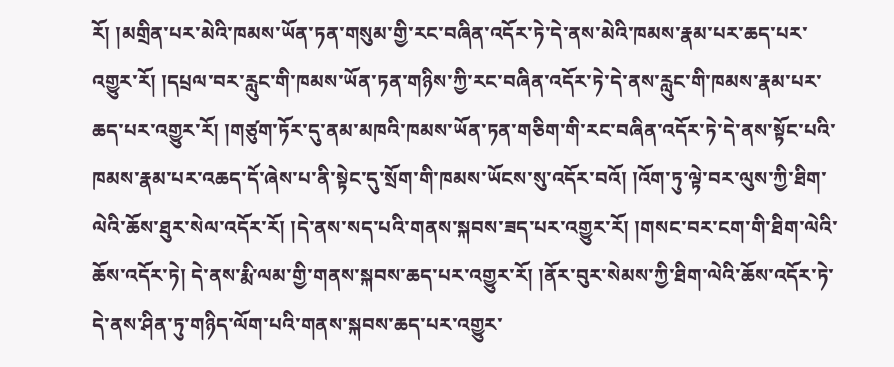རོ། །མགྲིན་པར་མེའི་ཁམས་ཡོན་ཏན་གསུམ་གྱི་རང་བཞིན་འདོར་ཏེ་དེ་ནས་མེའི་ཁམས་རྣམ་པར་ཆད་པར་འགྱུར་རོ། །དཔྲལ་བར་རླུང་གི་ཁམས་ཡོན་ཏན་གཉིས་ཀྱི་རང་བཞིན་འདོར་ཏེ་དེ་ནས་རླུང་གི་ཁམས་རྣམ་པར་ཆད་པར་འགྱུར་རོ། །གཙུག་ཏོར་དུ་ནམ་མཁའི་ཁམས་ཡོན་ཏན་གཅིག་གི་རང་བཞིན་འདོར་ཏེ་དེ་ནས་སྟོང་པའི་ཁམས་རྣམ་པར་འཆད་དོ་ཞེས་པ་ནི་སྟེང་དུ་སྲོག་གི་ཁམས་ཡོངས་སུ་འདོར་བའོ། །འོག་ཏུ་ལྟེ་བར་ལུས་ཀྱི་ཐིག་ལེའི་ཆོས་ཐུར་སེལ་འདོར་རོ། །དེ་ནས་སད་པའི་གནས་སྐབས་ཟད་པར་འགྱུར་རོ། །གསང་བར་ངག་གི་ཐིག་ལེའི་ཆོས་འདོར་ཏེ། དེ་ནས་རྨི་ལམ་གྱི་གནས་སྐབས་ཆད་པར་འགྱུར་རོ། །ནོར་བུར་སེམས་ཀྱི་ཐིག་ལེའི་ཆོས་འདོར་ཏེ་དེ་ནས་ཤིན་ཏུ་གཉིད་ལོག་པའི་གནས་སྐབས་ཆད་པར་འགྱུར་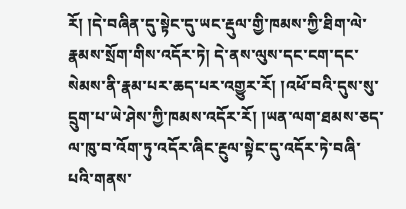རོ། །དེ་བཞིན་དུ་སྟེང་དུ་ཡང་རྡུལ་གྱི་ཁམས་ཀྱི་ཐིག་ལེ་རྣམས་སྲོག་གིས་འདོར་ཏེ། དེ་ནས་ལུས་དང་ངག་དང་སེམས་ནི་རྣམ་པར་ཆད་པར་འགྱུར་རོ། །འཕོ་བའི་དུས་སུ་དྲུག་པ་ཡེ་ཤེས་ཀྱི་ཁམས་འདོར་རོ། །ཡན་ལག་ཐམས་ཅད་ལ་ཁུ་བ་འོག་ཏུ་འདོར་ཞིང་རྔུལ་སྟེང་དུ་འདོར་ཏེ་བཞི་པའི་གནས་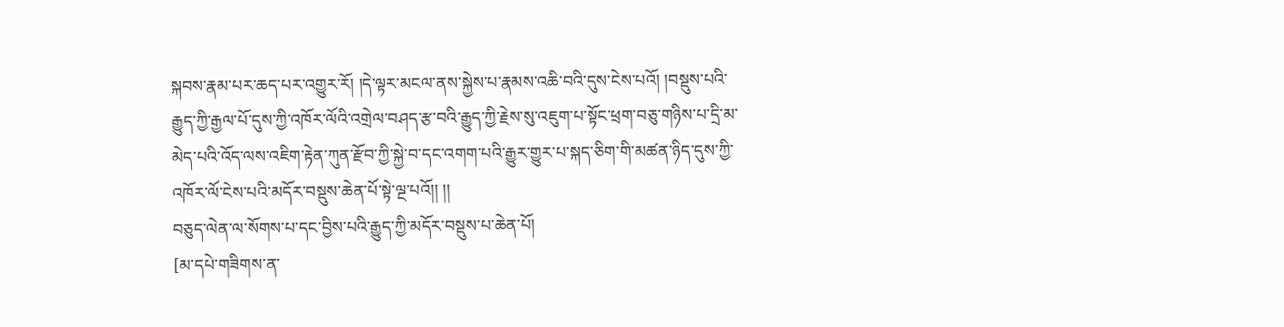སྐབས་རྣམ་པར་ཆད་པར་འགྱུར་རོ། །དེ་ལྟར་མངལ་ནས་སྐྱེས་པ་རྣམས་འཆི་བའི་དུས་ངེས་པའོ། །བསྡུས་པའི་རྒྱུད་ཀྱི་རྒྱལ་པོ་དུས་ཀྱི་འཁོར་ལོའི་འགྲེལ་བཤད་རྩ་བའི་རྒྱུད་ཀྱི་རྗེས་སུ་འཇུག་པ་སྟོང་ཕྲག་བཅུ་གཉིས་པ་དྲི་མ་མེད་པའི་འོད་ལས་འཇིག་རྟེན་ཀུན་རྫོབ་ཀྱི་སྐྱེ་བ་དང་འགག་པའི་རྒྱུར་གྱུར་པ་སྐད་ཅིག་གི་མཚན་ཉིད་དུས་ཀྱི་འཁོར་ལོ་ངེས་པའི་མདོར་བསྡུས་ཆེན་པོ་སྟེ་ལྔ་པའོ།། །།
བཅུད་ལེན་ལ་སོགས་པ་དང་བྱིས་པའི་རྒྱུད་ཀྱི་མདོར་བསྡུས་པ་ཆེན་པོ།
[མ་དཔེ་གཟིགས་ན་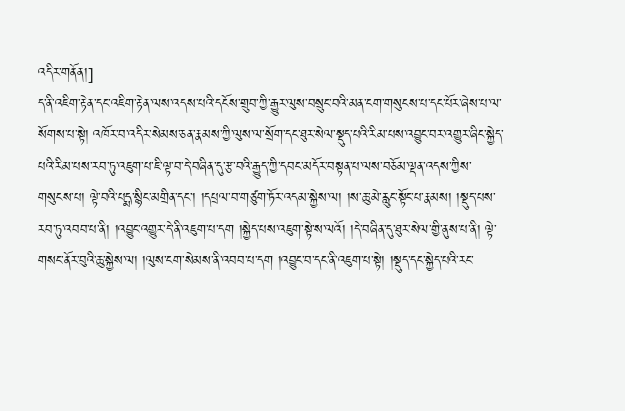འདིར་གནོན།]
ད་ནི་འཇིག་རྟེན་དང་འཇིག་རྟེན་ལས་འདས་པའི་དངོས་གྲུབ་ཀྱི་རྒྱུར་ལུས་བསྲུང་བའི་མན་ངག་གསུངས་པ་དང་པོར་ཞེས་པ་ལ་སོགས་པ་སྟེ། འཁོར་བ་འདིར་སེམས་ཅན་རྣམས་ཀྱི་ལུས་ལ་སྲོག་དང་ཐུར་སེལ་སྡུད་པའི་རིམ་པས་འབྱུང་བར་འགྱུར་ཞིང་སྐྱེད་པའི་རིམ་པས་རབ་ཏུ་འཇུག་པ་ཇི་ལྟ་བ་དེ་བཞིན་དུ་རྩ་བའི་རྒྱུད་ཀྱི་དབང་མདོར་བསྟན་པ་ལས་བཅོམ་ལྡན་འདས་ཀྱིས་གསུངས་པ། ལྟེ་བའི་པདྨ་སྙིང་མགྲིན་དང་། །དཔྲལ་བ་གཙུག་ཏོར་འདམ་སྐྱེས་ལ། །ས་ཆུ་མེ་རླུང་སྟོང་པ་རྣམས། །སྡུད་པས་རབ་ཏུ་འབབ་པ་ནི། །འབྱུང་འགྱུར་དེ་ནི་འཇུག་པ་དག །སྐྱེད་པས་འཇུག་སྟེ་ས་ལའོ། །དེ་བཞིན་དུ་ཐུར་སེལ་གྱི་ནུས་པ་ནི། ལྟེ་གསང་ནོར་བུའི་ཆུ་སྐྱེས་ལ། །ལུས་ངག་སེམས་ནི་འབབ་པ་དག །འབྱུང་བ་དང་ནི་འཇུག་པ་སྟེ། །སྡུད་དང་སྐྱེད་པའི་རང་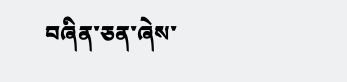བཞིན་ཅན་ཞེས་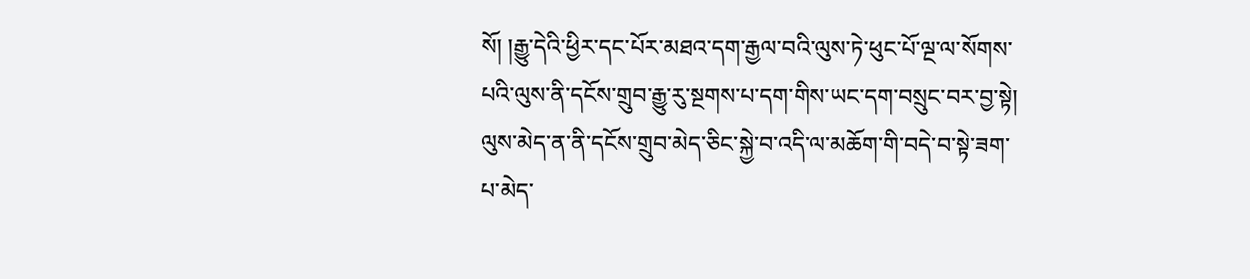སོ། །རྒྱུ་དེའི་ཕྱིར་དང་པོར་མཐའ་དག་རྒྱལ་བའི་ལུས་ཏེ་ཕུང་པོ་ལྔ་ལ་སོགས་པའི་ལུས་ནི་དངོས་གྲུབ་རྒྱུ་རུ་སྔགས་པ་དག་གིས་ཡང་དག་བསྲུང་བར་བྱ་སྟེ། ལུས་མེད་ན་ནི་དངོས་གྲུབ་མེད་ཅིང་སྐྱེ་བ་འདི་ལ་མཆོག་གི་བདེ་བ་སྟེ་ཟག་པ་མེད་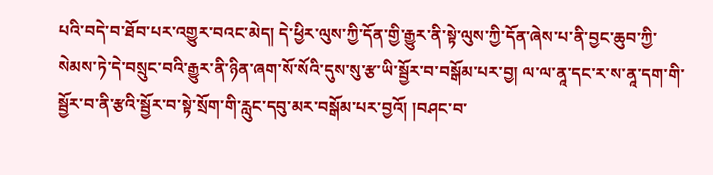པའི་བདེ་བ་ཐོབ་པར་འགྱུར་བའང་མེད། དེ་ཕྱིར་ལུས་ཀྱི་དོན་གྱི་རྒྱུར་ནི་སྟེ་ལུས་ཀྱི་དོན་ཞེས་པ་ནི་བྱང་ཆུབ་ཀྱི་སེམས་ཏེ་དེ་བསྲུང་བའི་རྒྱུར་ནི་ཉིན་ཞག་སོ་སོའི་དུས་སུ་རྩ་ཡི་སྦྱོར་བ་བསྒོམ་པར་བྱ། ལ་ལ་ནཱ་དང་ར་ས་ནཱ་དག་གི་སྦྱོར་བ་ནི་རྩའི་སྦྱོར་བ་སྟེ་སྲོག་གི་རླུང་དབུ་མར་བསྒོམ་པར་བྱའོ། །བཤང་བ་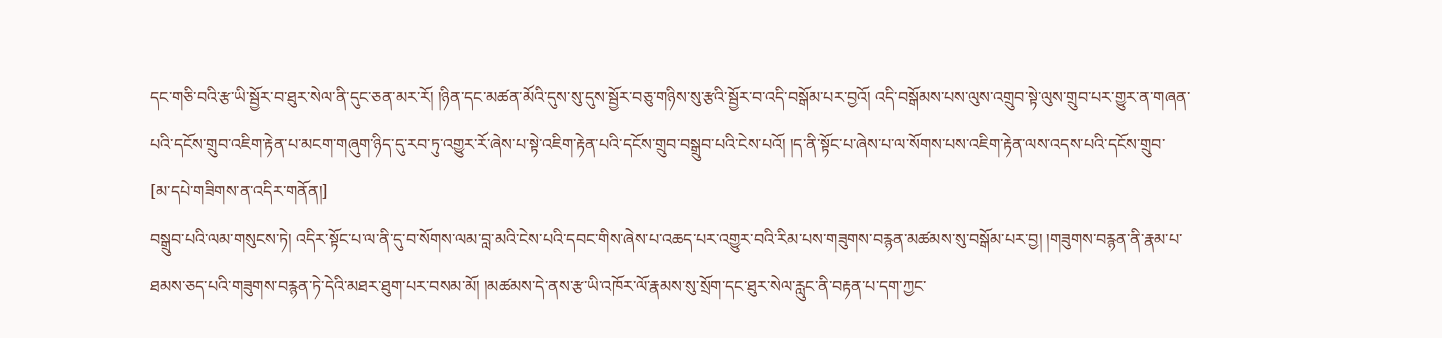དང་གཅི་བའི་རྩ་ཡི་སྦྱོར་བ་ཐུར་སེལ་ནི་དུང་ཅན་མར་རོ། །ཉིན་དང་མཚན་མོའི་དུས་སུ་དུས་སྦྱོར་བཅུ་གཉིས་སུ་རྩའི་སྦྱོར་བ་འདི་བསྒོམ་པར་བྱའོ། འདི་བསྒོམས་པས་ལུས་འགྲུབ་སྟེ་ལུས་གྲུབ་པར་གྱུར་ན་གཞན་པའི་དངོས་གྲུབ་འཇིག་རྟེན་པ་མངག་གཞུག་ཉིད་དུ་རབ་ཏུ་འགྱུར་རོ་ཞེས་པ་སྟེ་འཇིག་རྟེན་པའི་དངོས་གྲུབ་བསྒྲུབ་པའི་ངེས་པའོ། །ད་ནི་སྟོང་པ་ཞེས་པ་ལ་སོགས་པས་འཇིག་རྟེན་ལས་འདས་པའི་དངོས་གྲུབ་
[མ་དཔེ་གཟིགས་ན་འདིར་གནོན།]
བསྒྲུབ་པའི་ལམ་གསུངས་ཏེ། འདིར་སྟོང་པ་ལ་ནི་དུ་བ་སོགས་ལམ་བླ་མའི་ངེས་པའི་དབང་གིས་ཞེས་པ་འཆད་པར་འགྱུར་བའི་རིམ་པས་གཟུགས་བརྙན་མཚམས་སུ་བསྒོམ་པར་བྱ། །གཟུགས་བརྙན་ནི་རྣམ་པ་ཐམས་ཅད་པའི་གཟུགས་བརྙན་ཏེ་དེའི་མཐར་ཐུག་པར་བསམ་མོ། །མཚམས་དེ་ནས་རྩ་ཡི་འཁོར་ལོ་རྣམས་སུ་སྲོག་དང་ཐུར་སེལ་རླུང་ནི་བརྟན་པ་དག་ཀྱང་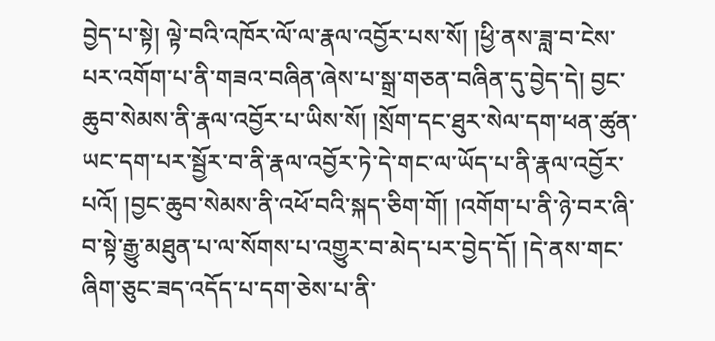བྱེད་པ་སྟེ། ལྟེ་བའི་འཁོར་ལོ་ལ་རྣལ་འབྱོར་པས་སོ། །ཕྱི་ནས་ཟླ་བ་ངེས་པར་འགོག་པ་ནི་གཟའ་བཞིན་ཞེས་པ་སྒྲ་གཅན་བཞིན་དུ་བྱེད་དེ། བྱང་ཆུབ་སེམས་ནི་རྣལ་འབྱོར་པ་ཡིས་སོ། །སྲོག་དང་ཐུར་སེལ་དག་ཕན་ཚུན་ཡང་དག་པར་སྦྱོར་བ་ནི་རྣལ་འབྱོར་ཏེ་དེ་གང་ལ་ཡོད་པ་ནི་རྣལ་འབྱོར་པའོ། །བྱང་ཆུབ་སེམས་ནི་འཕོ་བའི་སྐད་ཅིག་གོ། །འགོག་པ་ནི་ཉེ་བར་ཞི་བ་སྟེ་རྒྱུ་མཐུན་པ་ལ་སོགས་པ་འགྱུར་བ་མེད་པར་བྱེད་དོ། །དེ་ནས་གང་ཞིག་ཅུང་ཟད་འདོད་པ་དག་ཅེས་པ་ནི་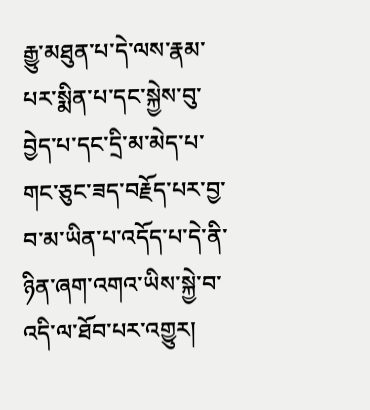རྒྱུ་མཐུན་པ་དེ་ལས་རྣམ་པར་སྨིན་པ་དང་སྐྱེས་བུ་བྱེད་པ་དང་དྲི་མ་མེད་པ་གང་ཅུང་ཟད་བརྗོད་པར་བྱ་བ་མ་ཡིན་པ་འདོད་པ་དེ་ནི་ཉིན་ཞག་འགའ་ཡིས་སྐྱེ་བ་འདི་ལ་ཐོབ་པར་འགྱུར།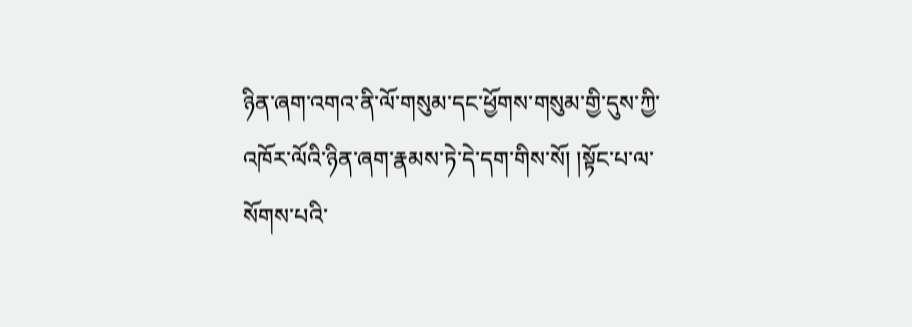ཉིན་ཞག་འགའ་ནི་ལོ་གསུམ་དང་ཕྱོགས་གསུམ་གྱི་དུས་ཀྱི་འཁོར་ལོའི་ཉིན་ཞག་རྣམས་ཏེ་དེ་དག་གིས་སོ། །སྟོང་པ་ལ་སོགས་པའི་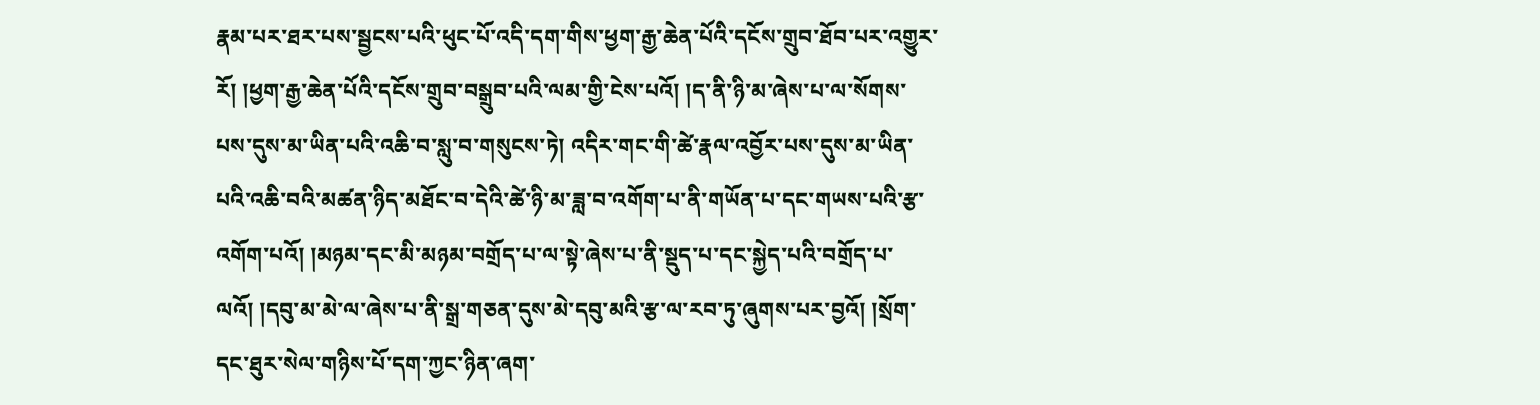རྣམ་པར་ཐར་པས་སྦྱངས་པའི་ཕུང་པོ་འདི་དག་གིས་ཕྱག་རྒྱ་ཆེན་པོའི་དངོས་གྲུབ་ཐོབ་པར་འགྱུར་རོ། །ཕྱག་རྒྱ་ཆེན་པོའི་དངོས་གྲུབ་བསྒྲུབ་པའི་ལམ་གྱི་ངེས་པའོ། །ད་ནི་ཉི་མ་ཞེས་པ་ལ་སོགས་པས་དུས་མ་ཡིན་པའི་འཆི་བ་སླུ་བ་གསུངས་ཏེ། འདིར་གང་གི་ཚེ་རྣལ་འབྱོར་པས་དུས་མ་ཡིན་པའི་འཆི་བའི་མཚན་ཉིད་མཐོང་བ་དེའི་ཚེ་ཉི་མ་ཟླ་བ་འགོག་པ་ནི་གཡོན་པ་དང་གཡས་པའི་རྩ་འགོག་པའོ། །མཉམ་དང་མི་མཉམ་བགྲོད་པ་ལ་སྟེ་ཞེས་པ་ནི་སྡུད་པ་དང་སྐྱེད་པའི་བགྲོད་པ་ལའོ། །དབུ་མ་མེ་ལ་ཞེས་པ་ནི་སྒྲ་གཅན་དུས་མེ་དབུ་མའི་རྩ་ལ་རབ་ཏུ་ཞུགས་པར་བྱའོ། །སྲོག་དང་ཐུར་སེལ་གཉིས་པོ་དག་ཀྱང་ཉིན་ཞག་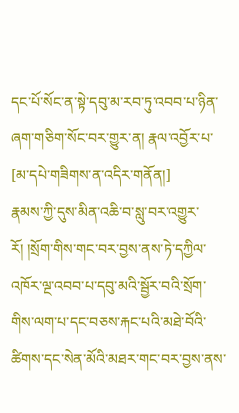དང་པོ་སོང་ན་སྟེ་དབུ་མ་རབ་ཏུ་འབབ་པ་ཉིན་ཞག་གཅིག་སོང་བར་གྱུར་ན། རྣལ་འབྱོར་པ་
[མ་དཔེ་གཟིགས་ན་འདིར་གནོན།]
རྣམས་ཀྱི་དུས་མིན་འཆི་བ་སླུ་བར་འགྱུར་རོ། །སྲོག་གིས་གང་བར་བྱས་ནས་ཏེ་དཀྱིལ་འཁོར་ལྔ་འབབ་པ་དབུ་མའི་སྦྱོར་བའི་སྲོག་གིས་ལག་པ་དང་བཅས་རྐང་པའི་མཐེ་བོའི་ཚིགས་དང་སེན་མོའི་མཐར་གང་བར་བྱས་ནས་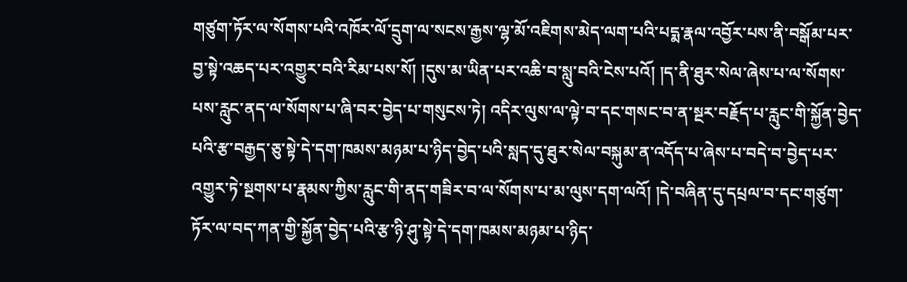གཙུག་ཏོར་ལ་སོགས་པའི་འཁོར་ལོ་དྲུག་ལ་སངས་རྒྱས་ལྷ་མོ་འཇིགས་མེད་ལག་པའི་པདྨ་རྣལ་འབྱོར་པས་ནི་བསྒོམ་པར་བྱ་སྟེ་འཆད་པར་འགྱུར་བའི་རིམ་པས་སོ། །དུས་མ་ཡིན་པར་འཆི་བ་སླུ་བའི་ངེས་པའོ། །ད་ནི་ཐུར་སེལ་ཞེས་པ་ལ་སོགས་པས་རླུང་ནད་ལ་སོགས་པ་ཞི་བར་བྱེད་པ་གསུངས་ཏེ། འདིར་ལུས་ལ་ལྟེ་བ་དང་གསང་བ་ན་སྔར་བརྗོད་པ་རླུང་གི་སྐྱོན་བྱེད་པའི་རྩ་བརྒྱད་ཅུ་སྟེ་དེ་དག་ཁམས་མཉམ་པ་ཉིད་བྱེད་པའི་སླད་དུ་ཐུར་སེལ་བསྐུམ་ན་འདོད་པ་ཞེས་པ་བདེ་བ་བྱེད་པར་འགྱུར་ཏེ་སྔགས་པ་རྣམས་ཀྱིས་རླུང་གི་ནད་གཟིར་བ་ལ་སོགས་པ་མ་ལུས་དག་ལའོ། །དེ་བཞིན་དུ་དཔྲལ་བ་དང་གཙུག་ཏོར་ལ་བད་ཀན་གྱི་སྐྱོན་བྱེད་པའི་རྩ་ཉི་ཤུ་སྟེ་དེ་དག་ཁམས་མཉམ་པ་ཉིད་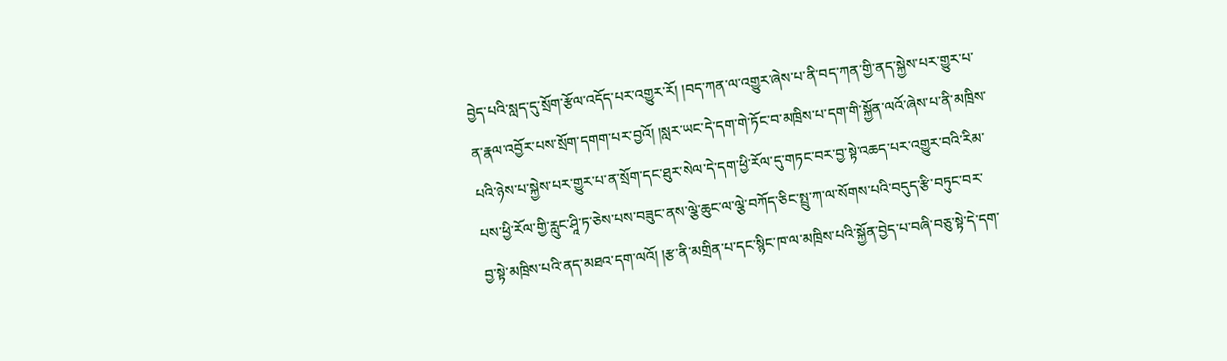བྱེད་པའི་སླད་དུ་སྲོག་རྩོལ་འདོད་པར་འགྱུར་རོ། །བད་ཀན་ལ་འགྱུར་ཞེས་པ་ནི་བད་ཀན་གྱི་ནད་སྐྱེས་པར་གྱུར་པ་ན་རྣལ་འབྱོར་པས་སྲོག་དགག་པར་བྱའོ། །སླར་ཡང་དེ་དག་གེ་ཏོང་བ་མཁྲིས་པ་དག་གི་སྐྱོན་ལའོ་ཞེས་པ་ནི་མཁྲིས་པའི་ཉེས་པ་སྐྱེས་པར་གྱུར་པ་ན་སྲོག་དང་ཐུར་སེལ་དེ་དག་ཕྱི་རོལ་དུ་གཏང་བར་བྱ་སྟེ་འཆད་པར་འགྱུར་བའི་རིམ་པས་ཕྱི་རོལ་གྱི་རླུང་ཤཱི་ཏ་ཅེས་པས་བཟུང་ནས་ལྕེ་ཆུང་ལ་ལྕེ་བཀོད་ཅིང་སྤྲུ་ཀ་ལ་སོགས་པའི་བདུད་རྩི་བཏུང་བར་བྱ་སྟེ་མཁྲིས་པའི་ནད་མཐའ་དག་ལའོ། །རྩ་ནི་མགྲིན་པ་དང་སྙིང་ཁ་ལ་མཁྲིས་པའི་སྐྱོན་བྱེད་པ་བཞི་བཅུ་སྟེ་དེ་དག་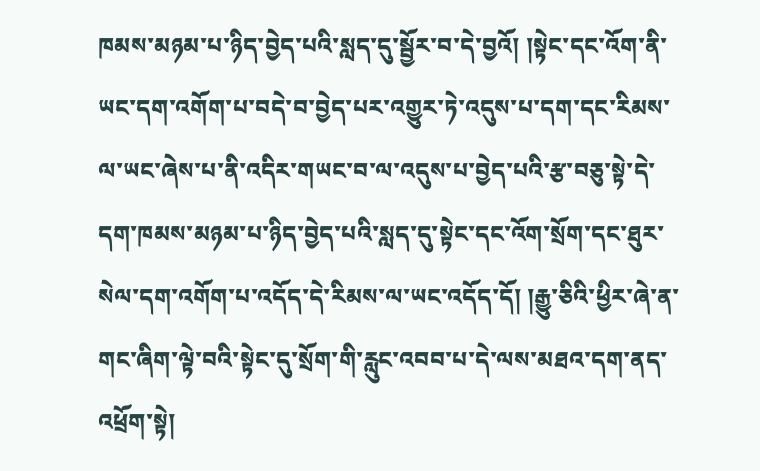ཁམས་མཉམ་པ་ཉིད་བྱེད་པའི་སླད་དུ་སྦྱོར་བ་དེ་བྱའོ། །སྟེང་དང་འོག་ནི་ཡང་དག་འགོག་པ་བདེ་བ་བྱེད་པར་འགྱུར་ཏེ་འདུས་པ་དག་དང་རིམས་ལ་ཡང་ཞེས་པ་ནི་འདིར་གཡང་བ་ལ་འདུས་པ་བྱེད་པའི་རྩ་བཅུ་སྟེ་དེ་དག་ཁམས་མཉམ་པ་ཉིད་བྱེད་པའི་སླད་དུ་སྟེང་དང་འོག་སྲོག་དང་ཐུར་སེལ་དག་འགོག་པ་འདོད་དེ་རིམས་ལ་ཡང་འདོད་དོ། །རྒྱུ་ཅིའི་ཕྱིར་ཞེ་ན་གང་ཞིག་ལྟེ་བའི་སྟེང་དུ་སྲོག་གི་རླུང་འབབ་པ་དེ་ལས་མཐའ་དག་ནད་འཕྲོག་སྟེ།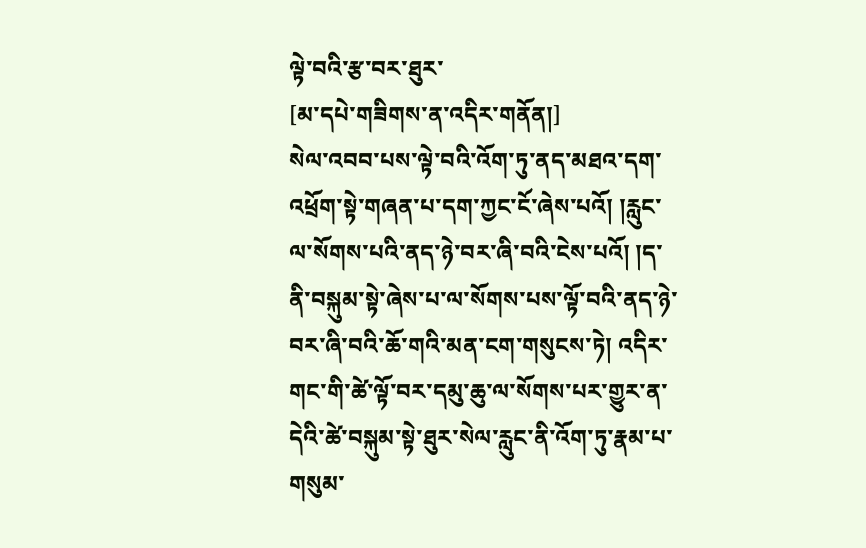ལྟེ་བའི་རྩ་བར་ཐུར་
[མ་དཔེ་གཟིགས་ན་འདིར་གནོན།]
སེལ་འབབ་པས་ལྟེ་བའི་འོག་ཏུ་ནད་མཐའ་དག་འཕྲོག་སྟེ་གཞན་པ་དག་ཀྱང་ངོ་ཞེས་པའོ། །རླུང་ལ་སོགས་པའི་ནད་ཉེ་བར་ཞི་བའི་ངེས་པའོ། །ད་ནི་བསྐུམ་སྟེ་ཞེས་པ་ལ་སོགས་པས་ལྟོ་བའི་ནད་ཉེ་བར་ཞི་བའི་ཆོ་གའི་མན་ངག་གསུངས་ཏེ། འདིར་གང་གི་ཚེ་ལྟོ་བར་དམུ་ཆུ་ལ་སོགས་པར་གྱུར་ན་དེའི་ཚེ་བསྐུམ་སྟེ་ཐུར་སེལ་རླུང་ནི་འོག་ཏུ་རྣམ་པ་གསུམ་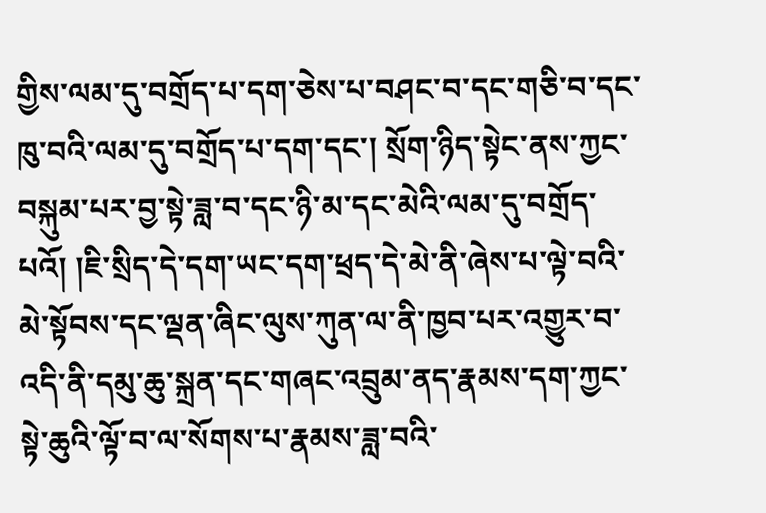གྱིས་ལམ་དུ་བགྲོད་པ་དག་ཅེས་པ་བཤང་བ་དང་གཅི་བ་དང་ཁུ་བའི་ལམ་དུ་བགྲོད་པ་དག་དང་། སྲོག་ཉིད་སྟེང་ནས་ཀྱང་བསྐུམ་པར་བྱ་སྟེ་ཟླ་བ་དང་ཉི་མ་དང་མེའི་ལམ་དུ་བགྲོད་པའོ། །ཇི་སྲིད་དེ་དག་ཡང་དག་ཕྲད་དེ་མེ་ནི་ཞེས་པ་ལྟེ་བའི་མེ་སྟོབས་དང་ལྡན་ཞིང་ལུས་ཀུན་ལ་ནི་ཁྱབ་པར་འགྱུར་བ་འདི་ནི་དམུ་ཆུ་སྐྲན་དང་གཞང་འབྲུམ་ནད་རྣམས་དག་ཀྱང་སྟེ་ཆུའི་ལྟོ་བ་ལ་སོགས་པ་རྣམས་ཟླ་བའི་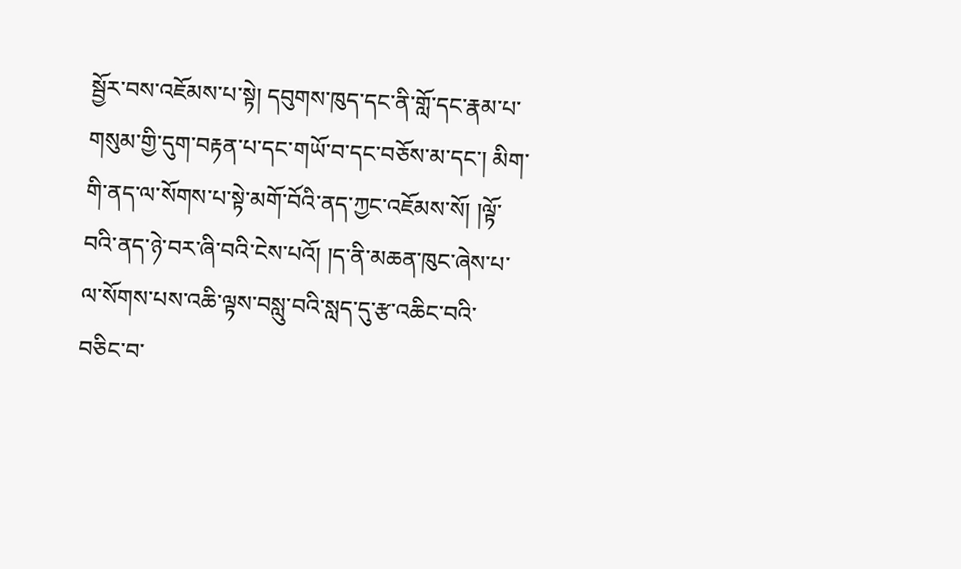སྦྱོར་བས་འཇོམས་པ་སྟེ། དབུགས་ཁུད་དང་ནི་གློ་དང་རྣམ་པ་གསུམ་གྱི་དུག་བརྟན་པ་དང་གཡོ་བ་དང་བཅོས་མ་དང་། མིག་གི་ནད་ལ་སོགས་པ་སྟེ་མགོ་བོའི་ནད་ཀྱང་འཇོམས་སོ། །ལྟོ་བའི་ནད་ཉེ་བར་ཞི་བའི་ངེས་པའོ། །ད་ནི་མཆན་ཁུང་ཞེས་པ་ལ་སོགས་པས་འཆི་ལྟས་བསླུ་བའི་སླད་དུ་རྩ་འཆིང་བའི་བཅིང་བ་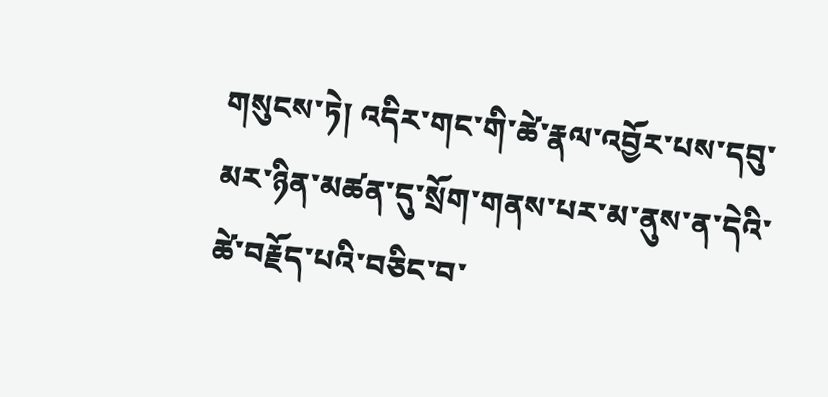གསུངས་ཏེ། འདིར་གང་གི་ཚེ་རྣལ་འབྱོར་པས་དབུ་མར་ཉིན་མཚན་དུ་སྲོག་གནས་པར་མ་ནུས་ན་དེའི་ཚེ་བརྗོད་པའི་བཅིང་བ་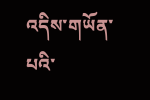འདིས་གཡོན་པའི་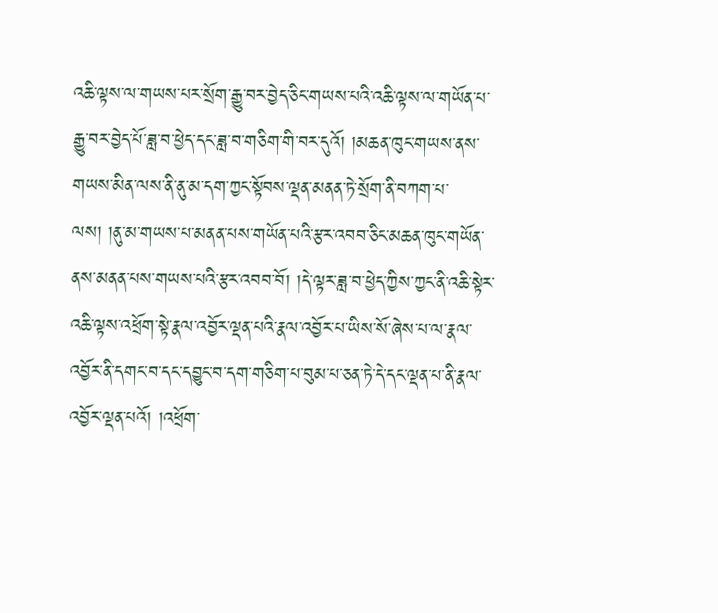འཆི་ལྟས་ལ་གཡས་པར་སྲོག་རྒྱུ་བར་བྱེད་ཅིང་གཡས་པའི་འཆི་ལྟས་ལ་གཡོན་པ་རྒྱུ་བར་བྱེད་པོ་ཟླ་བ་ཕྱེད་དང་ཟླ་བ་གཅིག་གི་བར་དུའོ། །མཆན་ཁུང་གཡས་ནས་གཡས་མིན་ལས་ནི་ནུ་མ་དག་ཀྱང་སྟོབས་ལྡན་མནན་ཏེ་སྲོག་ནི་བཀག་པ་ལས། །ནུ་མ་གཡས་པ་མནན་པས་གཡོན་པའི་རྩར་འབབ་ཅིང་མཆན་ཁུང་གཡོན་ནས་མནན་པས་གཡས་པའི་རྩར་འབབ་བོ། །དེ་ལྟར་ཟླ་བ་ཕྱེད་ཀྱིས་ཀྱང་ནི་འཆི་སྟེར་འཆི་ལྟས་འཕྲོག་སྟེ་རྣལ་འབྱོར་ལྡན་པའི་རྣལ་འབྱོར་པ་ཡིས་སོ་ཞེས་པ་ལ་རྣལ་འབྱོར་ནི་དགང་བ་དང་དབྱུང་བ་དག་གཅིག་པ་བུམ་པ་ཅན་ཏེ་དེ་དང་ལྡན་པ་ནི་རྣལ་འབྱོར་ལྡན་པའོ། །འཕྲོག་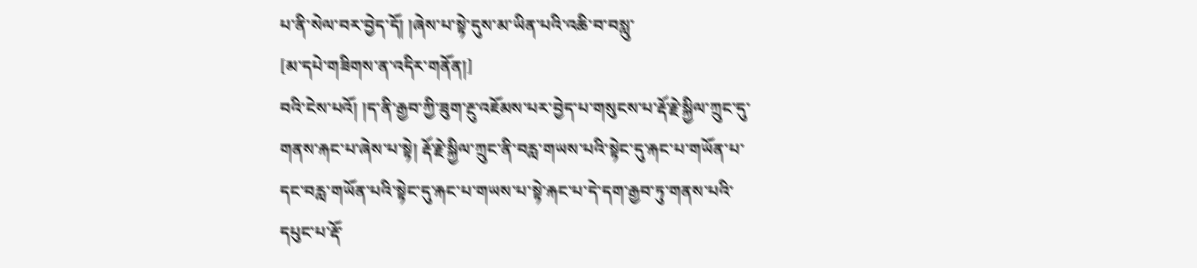པ་ནི་སེལ་བར་བྱེད་དོ། །ཞེས་པ་སྟེ་དུས་མ་ཡིན་པའི་འཆི་བ་བསླུ་
[མ་དཔེ་གཟིགས་ན་འདིར་གནོན།]
བའི་ངེས་པའོ། །ད་ནི་རྒྱབ་ཀྱི་ཟུག་རྔུ་འཇོམས་པར་བྱེད་པ་གསུངས་པ་རྡོ་རྗེ་སྐྱིལ་ཀྲུང་དུ་གནས་རྐང་པ་ཞེས་པ་སྟེ། རྡོ་རྗེ་སྐྱིལ་ཀྲུང་ནི་བརླ་གཡས་པའི་སྟེང་དུ་རྐང་པ་གཡོན་པ་དང་བརླ་གཡོན་པའི་སྟེང་དུ་རྐང་པ་གཡས་པ་སྟེ་རྐང་པ་དེ་དག་རྒྱབ་ཏུ་གནས་པའི་དཔུང་པ་རྡོ་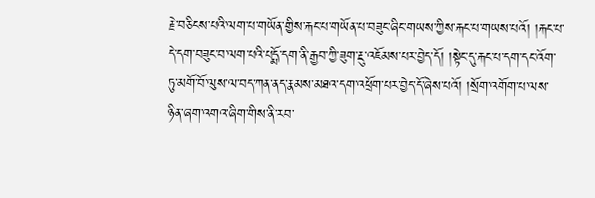རྗེ་བཅིངས་པའི་ལག་པ་གཡོན་གྱིས་རྐང་པ་གཡོན་པ་བཟུང་ཞིང་གཡས་ཀྱིས་རྐང་པ་གཡས་པའོ། །རྐང་པ་དེ་དག་བཟུང་བ་ལག་པའི་པདྨོ་དག་ནི་རྒྱབ་ཀྱི་ཟུག་རྔུ་འཇོམས་པར་བྱེད་དོ། །སྟེང་དུ་རྐང་པ་དག་དང་འོག་ཏུ་མགོ་བོ་ལུས་ལ་བད་ཀན་ནད་རྣམས་མཐའ་དག་འཕྲོག་པར་བྱེད་དོ་ཞེས་པའོ། །སྲོག་འགོག་པ་ལས་ཉིན་ཞག་འགའ་ཞིག་གིས་ནི་རབ་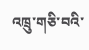འཁྲུ་གཅི་བའི་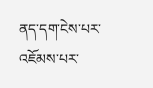ནད་དག་ངེས་པར་འཇོམས་པར་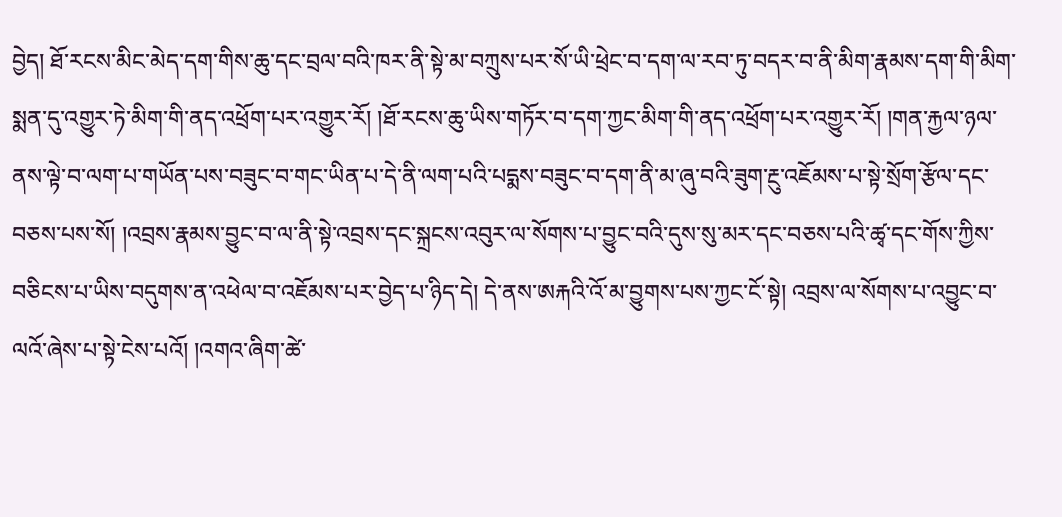བྱེད། ཐོ་རངས་མིང་མེད་དག་གིས་ཆུ་དང་བྲལ་བའི་ཁར་ནི་སྟེ་མ་བཀྲུས་པར་སོ་ཡི་ཕྲེང་བ་དག་ལ་རབ་ཏུ་བདར་བ་ནི་མིག་རྣམས་དག་གི་མིག་སྨན་དུ་འགྱུར་ཏེ་མིག་གི་ནད་འཕྲོག་པར་འགྱུར་རོ། །ཐོ་རངས་ཆུ་ཡིས་གཏོར་བ་དག་ཀྱང་མིག་གི་ནད་འཕྲོག་པར་འགྱུར་རོ། །གན་རྐྱལ་ཉལ་ནས་ལྟེ་བ་ལག་པ་གཡོན་པས་བཟུང་བ་གང་ཡིན་པ་དེ་ནི་ལག་པའི་པདྨས་བཟུང་བ་དག་ནི་མ་ཞུ་བའི་ཟུག་རྔུ་འཇོམས་པ་སྟེ་སྲོག་རྩོལ་དང་བཅས་པས་སོ། །འབྲས་རྣམས་བྱུང་བ་ལ་ནི་སྟེ་འབྲས་དང་སྐྲངས་འབུར་ལ་སོགས་པ་བྱུང་བའི་དུས་སུ་མར་དང་བཅས་པའི་ཚྭ་དང་གོས་ཀྱིས་བཅིངས་པ་ཡིས་བདུགས་ན་འཕེལ་བ་འཇོམས་པར་བྱེད་པ་ཉིད་དེ། དེ་ནས་ཨརྐའི་འོ་མ་བྱུགས་པས་ཀྱང་ངོ་སྟེ། འབྲས་ལ་སོགས་པ་འབྱུང་བ་ལའོ་ཞེས་པ་སྟེ་ངེས་པའོ། །འགའ་ཞིག་ཚེ་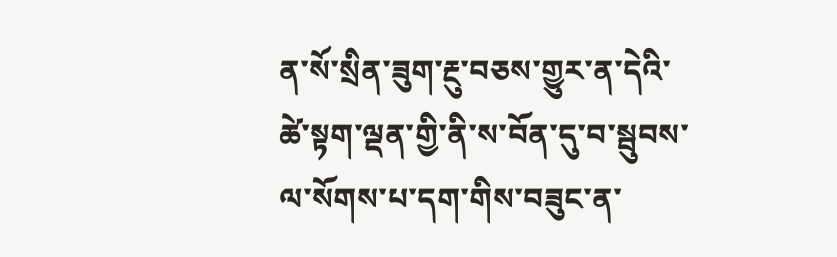ན་སོ་སྲིན་ཟུག་རྔུ་བཅས་གྱུར་ན་དེའི་ཚེ་སྟག་ལྡན་གྱི་ནི་ས་བོན་དུ་བ་སྦུབས་ལ་སོགས་པ་དག་གིས་བཟུང་ན་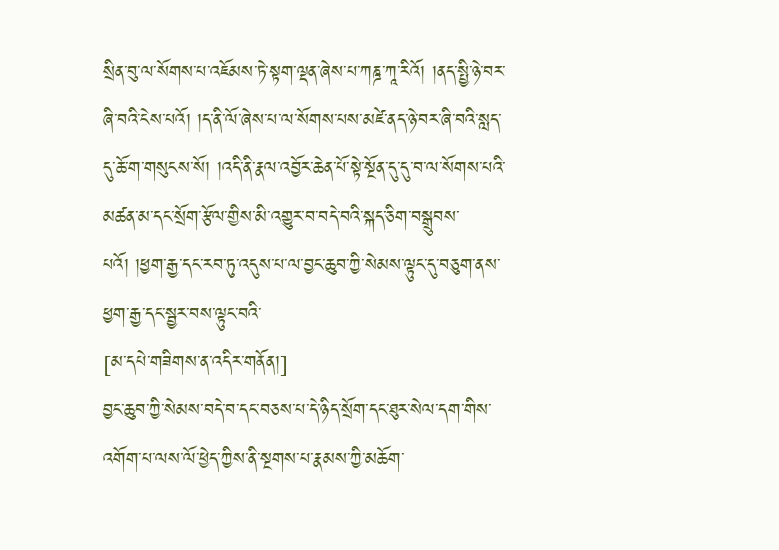སྲིན་བུ་ལ་སོགས་པ་འཇོམས་ཏེ་སྟག་ལྡན་ཞེས་པ་ཀཎྜ་ཀཱ་རིའོ། །ནད་སྤྱི་ཉེ་བར་ཞི་བའི་ངེས་པའོ། །ད་ནི་ལོ་ཞེས་པ་ལ་སོགས་པས་མཛེ་ནད་ཉེ་བར་ཞི་བའི་སླད་དུ་ཆོ་ག་གསུངས་སོ། །འདི་ནི་རྣལ་འབྱོར་ཆེན་པོ་སྟེ་སྔོན་དུ་དུ་བ་ལ་སོགས་པའི་མཚན་མ་དང་སྲོག་རྩོལ་གྱིས་མི་འགྱུར་བ་བདེ་བའི་སྐད་ཅིག་བསྒྲུབས་པའོ། །ཕྱག་རྒྱ་དང་རབ་ཏུ་འདུས་པ་ལ་བྱང་ཆུབ་ཀྱི་སེམས་ལྟུང་དུ་བཅུག་ནས་ཕྱག་རྒྱ་དང་སྦྱར་བས་ལྟུང་བའི་
[མ་དཔེ་གཟིགས་ན་འདིར་གནོན།]
བྱང་ཆུབ་ཀྱི་སེམས་བདེ་བ་དང་བཅས་པ་དེ་ཉིད་སྲོག་དང་ཐུར་སེལ་དག་གིས་འགོག་པ་ལས་ལོ་ཕྱེད་ཀྱིས་ནི་སྔགས་པ་རྣམས་ཀྱི་མཆོག་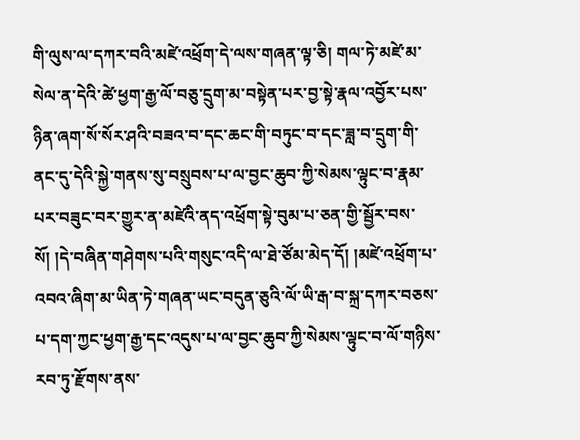གི་ལུས་ལ་དཀར་བའི་མཛེ་འཕྲོག་དེ་ལས་གཞན་ལྟ་ཅི། གལ་ཏེ་མཛེ་མ་སེལ་ན་དེའི་ཚེ་ཕྱག་རྒྱ་ལོ་བཅུ་དྲུག་མ་བསྟེན་པར་བྱ་སྟེ་རྣལ་འབྱོར་པས་ཉིན་ཞག་སོ་སོར་ཤའི་བཟའ་བ་དང་ཆང་གི་བཏུང་བ་དང་ཟླ་བ་དྲུག་གི་ནང་དུ་དེའི་སྐྱེ་གནས་སུ་བསྲུབས་པ་ལ་བྱང་ཆུབ་ཀྱི་སེམས་ལྟུང་བ་རྣམ་པར་བཟུང་བར་གྱུར་ན་མཛེའི་ནད་འཕྲོག་སྟེ་བུམ་པ་ཅན་གྱི་སྦྱོར་བས་སོ། །དེ་བཞིན་གཤེགས་པའི་གསུང་འདི་ལ་ཐེ་ཙོམ་མེད་དོ། །མཛེ་འཕྲོག་པ་འབའ་ཞིག་མ་ཡིན་ཏེ་གཞན་ཡང་བདུན་ཅུའི་ལོ་ཡི་རྒ་བ་སྐྲ་དཀར་བཅས་པ་དག་ཀྱང་ཕྱག་རྒྱ་དང་འདུས་པ་ལ་བྱང་ཆུབ་ཀྱི་སེམས་ལྟུང་བ་ལོ་གཉིས་རབ་ཏུ་རྫོགས་ནས་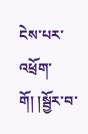ངེས་པར་འཕྲོག་གོ། །སྦྱོར་བ་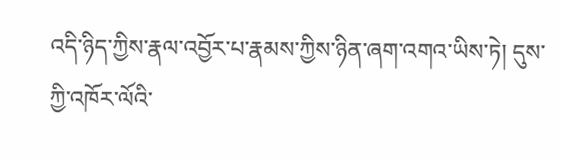འདི་ཉིད་ཀྱིས་རྣལ་འབྱོར་པ་རྣམས་ཀྱིས་ཉིན་ཞག་འགའ་ཡིས་ཏེ། དུས་ཀྱི་འཁོར་ལོའི་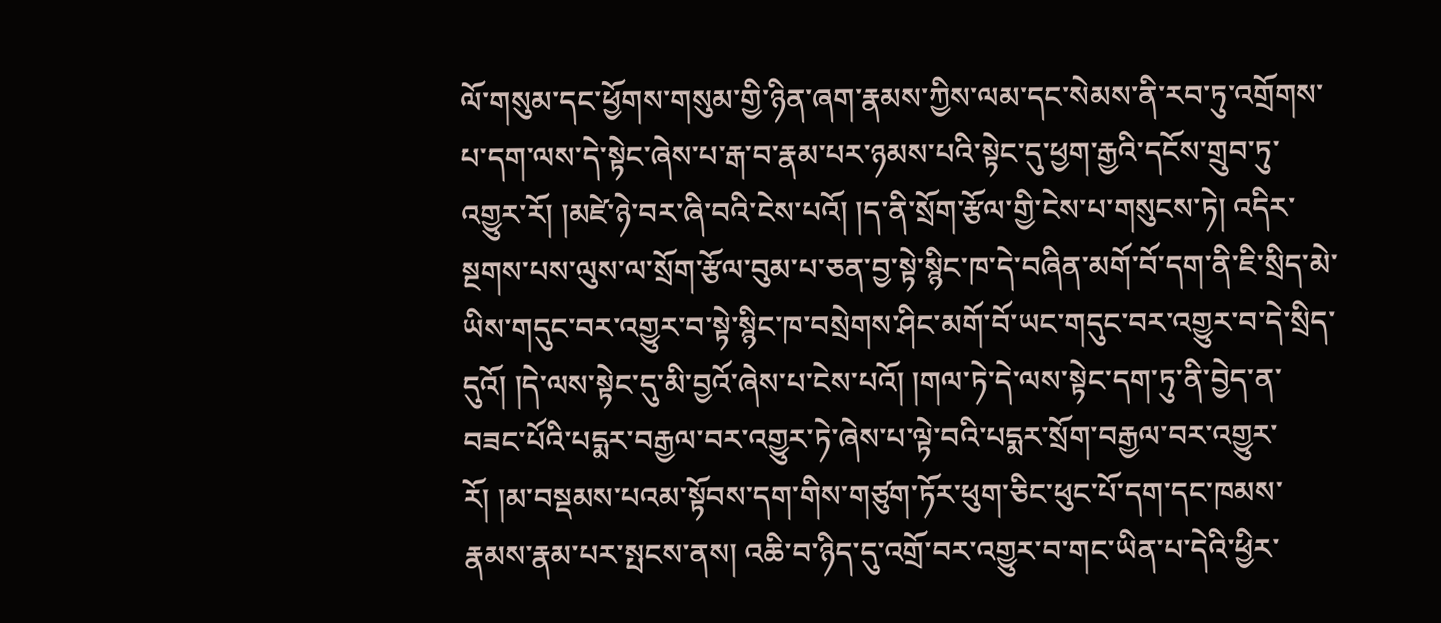ལོ་གསུམ་དང་ཕྱོགས་གསུམ་གྱི་ཉིན་ཞག་རྣམས་ཀྱིས་ལམ་དང་སེམས་ནི་རབ་ཏུ་འགྲོགས་པ་དག་ལས་དེ་སྟེང་ཞེས་པ་རྒ་བ་རྣམ་པར་ཉམས་པའི་སྟེང་དུ་ཕྱག་རྒྱའི་དངོས་གྲུབ་ཏུ་འགྱུར་རོ། །མཛེ་ཉེ་བར་ཞི་བའི་ངེས་པའོ། །ད་ནི་སྲོག་རྩོལ་གྱི་ངེས་པ་གསུངས་ཏེ། འདིར་སྔགས་པས་ལུས་ལ་སྲོག་རྩོལ་བུམ་པ་ཅན་བྱ་སྟེ་སྙིང་ཁ་དེ་བཞིན་མགོ་བོ་དག་ནི་ཇི་སྲིད་མེ་ཡིས་གདུང་བར་འགྱུར་བ་སྟེ་སྙིང་ཁ་བསྲེགས་ཤིང་མགོ་བོ་ཡང་གདུང་བར་འགྱུར་བ་དེ་སྲིད་དུའོ། །དེ་ལས་སྟེང་དུ་མི་བྱའོ་ཞེས་པ་ངེས་པའོ། །གལ་ཏེ་དེ་ལས་སྟེང་དག་ཏུ་ནི་བྱེད་ན་བཟང་པོའི་པདྨར་བརྒྱལ་བར་འགྱུར་ཏེ་ཞེས་པ་ལྟེ་བའི་པདྨར་སྲོག་བརྒྱལ་བར་འགྱུར་རོ། །མ་བསྡམས་པའམ་སྟོབས་དག་གིས་གཙུག་ཏོར་ཕུག་ཅིང་ཕུང་པོ་དག་དང་ཁམས་རྣམས་རྣམ་པར་སྤངས་ནས། འཆི་བ་ཉིད་དུ་འགྲོ་བར་འགྱུར་བ་གང་ཡིན་པ་དེའི་ཕྱིར་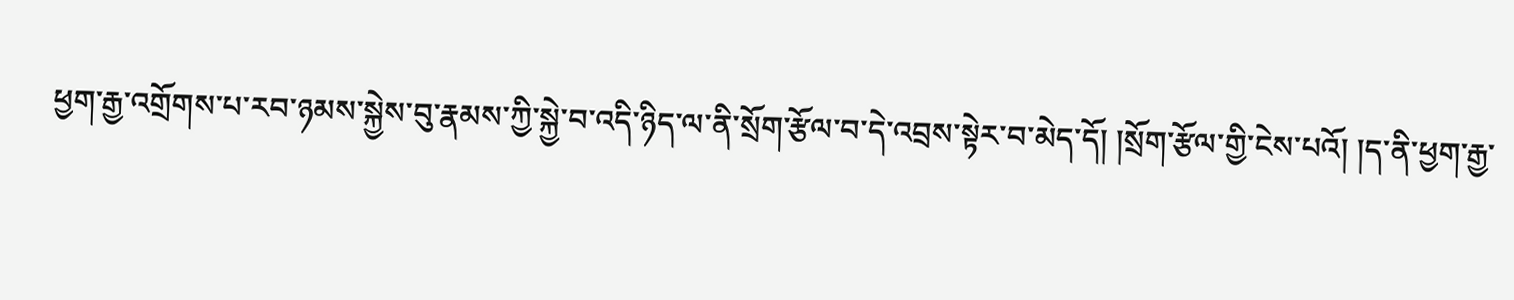ཕྱག་རྒྱ་འགྲོགས་པ་རབ་ཉམས་སྐྱེས་བུ་རྣམས་ཀྱི་སྐྱེ་བ་འདི་ཉིད་ལ་ནི་སྲོག་རྩོལ་བ་དེ་འབྲས་སྟེར་བ་མེད་དོ། །སྲོག་རྩོལ་གྱི་ངེས་པའོ། །ད་ནི་ཕྱག་རྒྱ་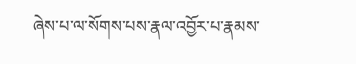ཞེས་པ་ལ་སོགས་པས་རྣལ་འབྱོར་པ་རྣམས་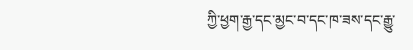ཀྱི་ཕྱག་རྒྱ་དང་མྱང་བ་དང་ཁ་ཟས་དང་རྒྱུ་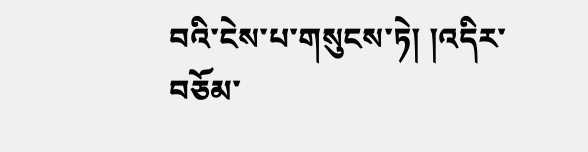བའི་ངེས་པ་གསུངས་ཏེ། །འདིར་བཅོམ་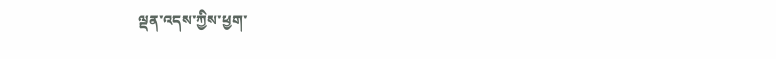ལྡན་འདས་ཀྱིས་ཕྱག་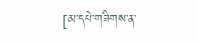[མ་དཔེ་གཟིགས་ན་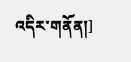འདིར་གནོན།]